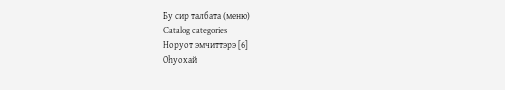Бу сир талбата (меню)
Catalog categories
Норуот эмчиттэрэ [6]
Оһуохай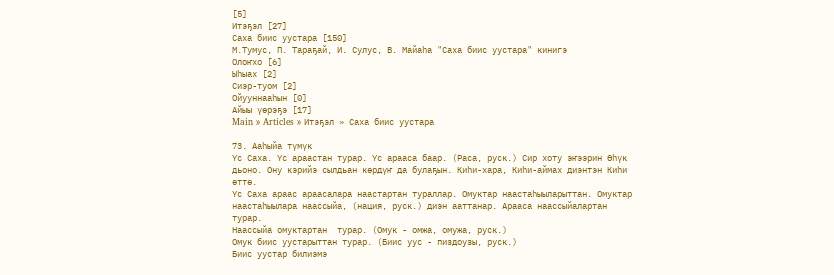[5]
Итэҕэл [27]
Саха биис уустара [150]
М.Тумус, П. Тараҕай, И. Сулус, В. Майаһа "Саха биис уустара" кинигэ
Олоҥхо [6]
Ыһыах [2]
Сиэр-туом [2]
Ойууннааһын [0]
Айыы үөрэҕэ [17]
Main » Articles » Итэҕэл » Саха биис уустара

73. Ааһыйа түмүк
Үс Саха. Үс араастан турар. Үс арааса баар. (Раса, руск.) Сир хоту эҥээрин Өһүк дьоно. Ону кэрийэ сылдьан көрдүҥ да булаҕын. Киһи-хара, Киһи-аймах диэнтэн Киһи өттө.
Үс Саха араас араасалара наастартан тураллар. Омуктар наастаһыыларыттан. Омуктар наастаһыылара наассыйа, (нация, руск.) диэн ааттанар. Арааса наассыйалартан турар.
Наассыйа омуктартан  турар. (Омук - омжа, омужа, руск.)
Омук биис уустарыттан турар. (Биис уус - пиздоузы, руск.)
Биис уустар билиэмэ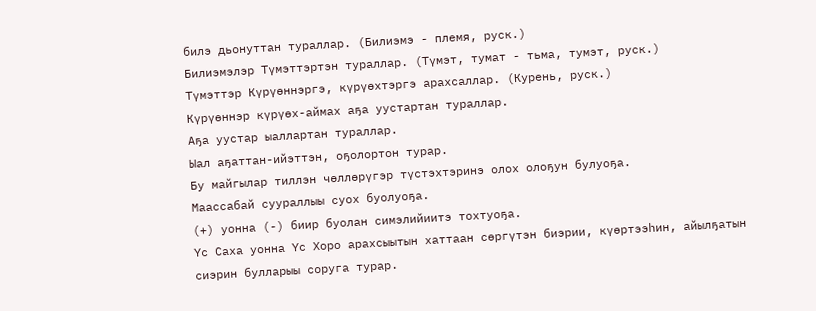билэ дьонуттан тураллар. (Билиэмэ - племя, руск.)
Билиэмэлэр Түмэттэртэн тураллар. (Түмэт, тумат - тьма, тумэт, руск.)
Түмэттэр Күрүөннэргэ, күрүөхтэргэ арахсаллар. (Курень, руск.)
Күрүөннэр күрүөх-аймах аҕа уустартан тураллар.
Аҕа уустар ыаллартан тураллар.
Ыал аҕаттан-ийэттэн, оҕолортон турар.
Бу майгылар тиллэн чөллөрүгэр түстэхтэринэ олох олоҕун булуоҕа.
Маассабай суураллыы суох буолуоҕа.
(+) уонна (-) биир буолан симэлийиитэ тохтуоҕа.
Үс Саха уонна Үс Хоро арахсыытын хаттаан сөргүтэн биэрии, күөртээһин, айылҕатын сиэрин булларыы соруга турар.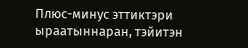Плюс-минус эттиктэри ыраатыннаран, тэйитэн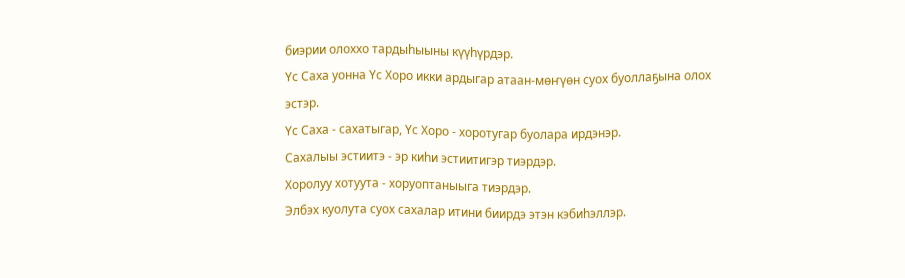биэрии олоххо тардыһыыны күүһүрдэр.
Үс Саха уонна Үс Хоро икки ардыгар атаан-мөҥүөн суох буоллаҕына олох эстэр.
Үс Саха - сахатыгар, Үс Хоро - хоротугар буолара ирдэнэр.
Сахалыы эстиитэ - эр киһи эстиитигэр тиэрдэр.
Хоролуу хотуута - хоруоптаныыга тиэрдэр.
Элбэх куолута суох сахалар итини биирдэ этэн кэбиһэллэр.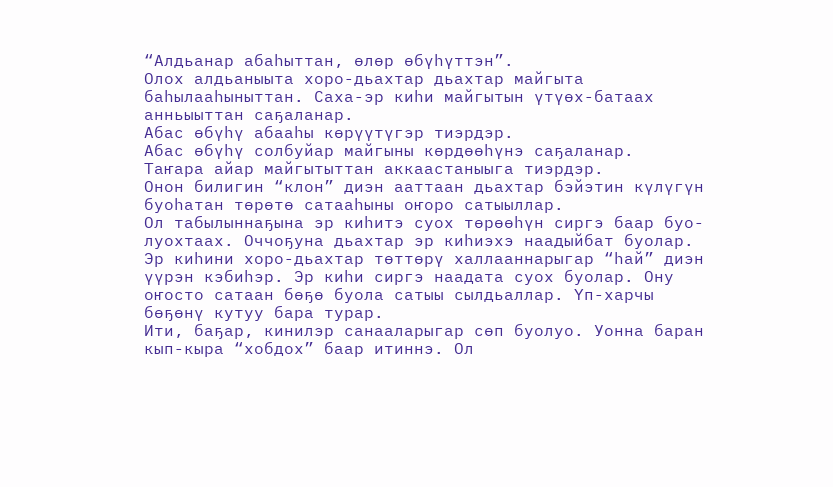“Алдьанар абаһыттан, өлөр өбүһүттэн”.
Олох алдьаныыта хоро-дьахтар дьахтар майгыта баһылааһыныттан. Саха-эр киһи майгытын үтүөх-батаах анньыыттан саҕаланар.
Абас өбүһү абааһы көрүүтүгэр тиэрдэр.
Абас өбүһү солбуйар майгыны көрдөөһүнэ саҕаланар.
Таҥара айар майгытыттан аккаастаныыга тиэрдэр.
Онон билигин “клон” диэн ааттаан дьахтар бэйэтин күлүгүн буоһатан төрөтө сатааһыны оҥоро сатыыллар.
Ол табылыннаҕына эр киһитэ суох төрөөһүн сиргэ баар буо-луохтаах. Оччоҕуна дьахтар эр киһиэхэ наадыйбат буолар.
Эр киһини хоро-дьахтар төттөрү халлааннарыгар “һай” диэн үүрэн кэбиһэр. Эр киһи сиргэ наадата суох буолар. Ону оҥосто сатаан бөҕө буола сатыы сылдьаллар. Үп-харчы бөҕөнү кутуу бара турар.
Ити, баҕар, кинилэр санааларыгар сөп буолуо. Уонна баран кып-кыра “хобдох” баар итиннэ. Ол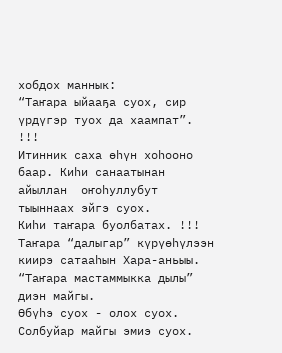хобдох маннык:
“Таҥара ыйааҕа суох, сир үрдүгэр туох да хаампат”. !!!
Итинник саха өһүн хоһооно баар. Киһи санаатынан айыллан  оҥоһуллубут тыыннаах эйгэ суох.
Киһи таҥара буолбатах. !!!
Таҥара “далыгар” күрүөһүлээн киирэ сатааһын Хара-аньыы.
“Таҥара мастаммыкка дылы” диэн майгы.
Өбүһэ суох - олох суох. Солбуйар майгы эмиэ суох.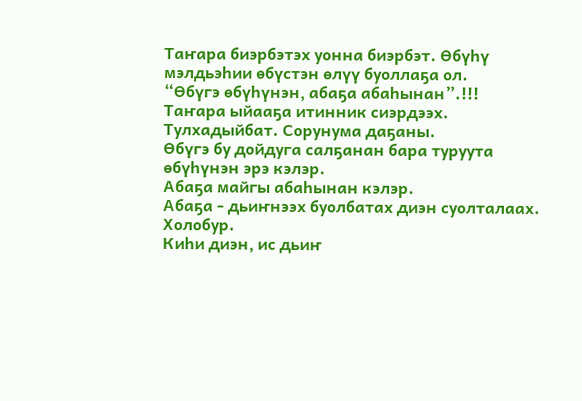Таҥара биэрбэтэх уонна биэрбэт. Өбүһү мэлдьэһии өбүстэн өлүү буоллаҕа ол.
“Өбүгэ өбүһүнэн, абаҕа абаһынан”.!!!
Таҥара ыйааҕа итинник сиэрдээх. Тулхадыйбат. Сорунума даҕаны.
Өбүгэ бу дойдуга салҕанан бара туруута өбүһүнэн эрэ кэлэр.
Абаҕа майгы абаһынан кэлэр.
Абаҕа - дьиҥнээх буолбатах диэн суолталаах.
Холобур.
Киһи диэн, ис дьиҥ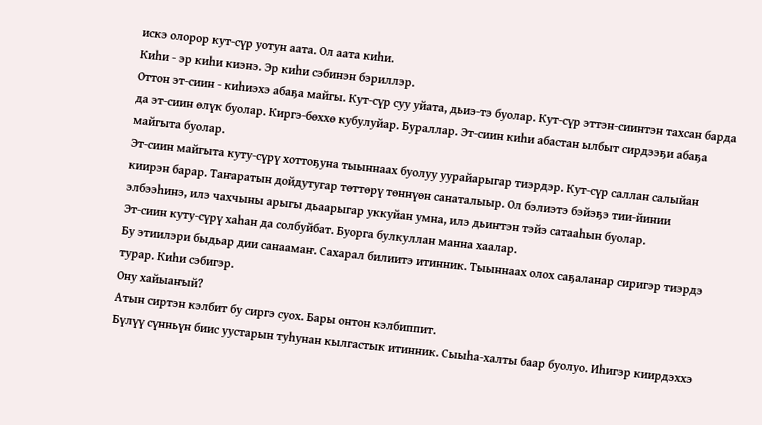искэ олорор кут-сүр уотун аата. Ол аата киһи.
Киһи - эр киһи киэнэ. Эр киһи сэбинэн бэриллэр.
Оттон эт-сиин - киһиэхэ абаҕа майгы. Кут-сүр суу уйата, дьиэ-тэ буолар. Кут-сүр эттэн-сиинтэн тахсан барда да эт-сиин өлүк буолар. Киргэ-бөххө кубулуйар. Бураллар. Эт-сиин киһи абастан ылбыт сирдээҕи абаҕа майгыта буолар.
Эт-сиин майгыта куту-сүрү хоттоҕуна тыыннаах буолуу уурайарыгар тиэрдэр. Кут-сүр саллан салыйан киирэн барар. Таҥаратын дойдутугар төттөрү төннүөн санаталыыр. Ол бэлиэтэ бэйэҕэ тии-йинии элбээһинэ, илэ чахчыны арыгы дьаарыгар уккуйан умна, илэ дьиҥтэн тэйэ сатааһын буолар.
Эт-сиин куту-сүрү хаһан да солбуйбат. Буорга булкуллан манна хаалар.
Бу этиилэри быдьар дии санаамаҥ. Сахарал билиитэ итинник. Тыыннаах олох саҕаланар сиригэр тиэрдэ турар. Киһи сэбигэр.
Ону хайыаҥый?
Атын сиртэн кэлбит бу сиргэ суох. Бары онтон кэлбиппит.
Бүлүү сүнньүн биис уустарын туһунан кылгастык итинник. Сыыһа-халты баар буолуо. Иһигэр киирдэххэ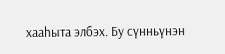хааһыта элбэх. Бу сүнньүнэн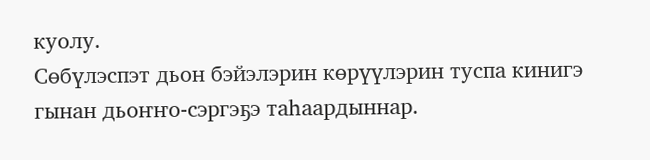куолу.
Сөбүлэспэт дьон бэйэлэрин көрүүлэрин туспа кинигэ гынан дьоҥҥо-сэргэҕэ таһаардыннар.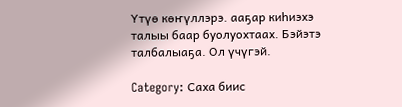Үтүө көҥүллэрэ. ааҕар киһиэхэ талыы баар буолуохтаах. Бэйэтэ талбалыаҕа. Ол үчүгэй.

Category: Саха биис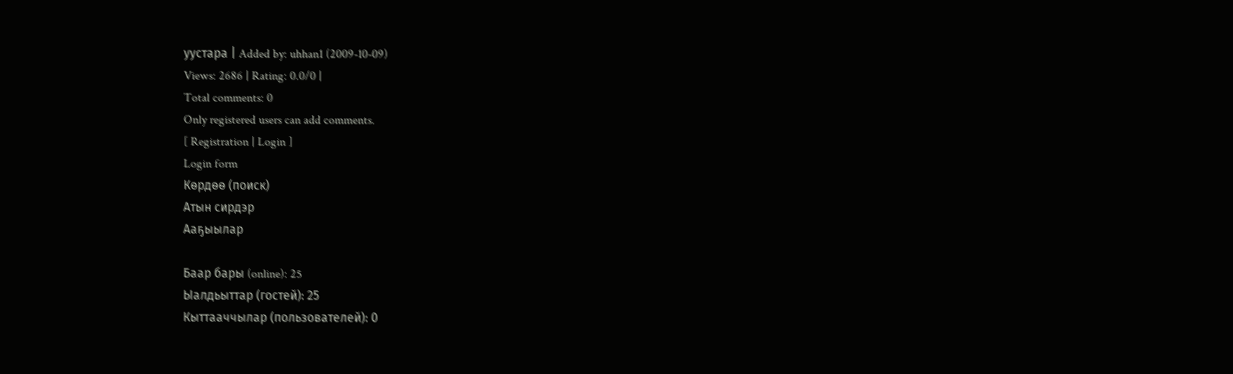уустара | Added by: uhhan1 (2009-10-09)
Views: 2686 | Rating: 0.0/0 |
Total comments: 0
Only registered users can add comments.
[ Registration | Login ]
Login form
Көрдөө (поиск)
Атын сирдэр
Ааҕыылар

Баар бары (online): 25
Ыалдьыттар (гостей): 25
Кыттааччылар (пользователей): 0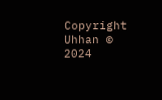Copyright Uhhan © 2024